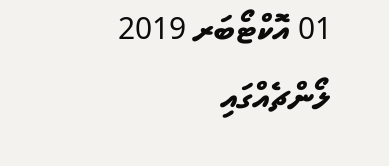01 އޮކްޓޯބަރ 2019
ލޯންޗެއްގައި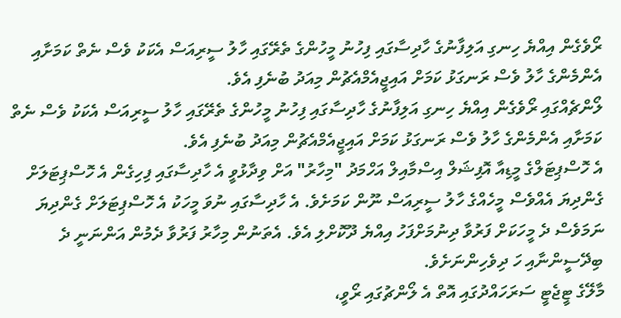ރޯވެގެން އިއްޔެ ހިނގި އަލިފާނުގެ ހާދިސާގައި ފިހުނު މީހުންގެ ތެރޭގައި ހާލު ސީރިއަސް އެކަކު ވެސް ނެތް ކަމަށާއި އެންމެންގެ ހާލު ވެސް ރަނގަޅު ކަމަށް އައިޖީއެމްއެޗުން މިއަދު ބުނެފި އެވެ.
ލޯންޗެއްގައި ރޯވެގެން އިއްޔެ ހިނގި އަލިފާނުގެ ހާދިސާގައި ފިހުނު މީހުންގެ ތެރޭގައި ހާލު ސީރިއަސް އެކަކު ވެސް ނެތް ކަމަށާއި އެންމެންގެ ހާލު ވެސް ރަނގަޅު ކަމަށް އައިޖީއެމްއެޗުން މިއަދު ބުނެފި އެވެ.
އެ ހޮސްޕިޓަލްގެ މީޑިއާ އޮފިޝަލް އިސްމާއިލް އަހްމަދު "މިހާރު" އަށް ވިދާޅުވީ އެ ހާދިސާގައި ފިހިގެން އެ ހޮސްޕިޓަލަށް ގެންދިޔަ އެއްވެސް މީހެއްގެ ހާލު ސީރިއަސް ނޫން ކަމަށެވެ. އެ ހާދިސާގައި ނުވަ މީހަކު އެ ހޮސްޕިޓަލަށް ގެންދިޔަ ނަމަވެސް ދެ މީހަކަށް ފަރުވާ ދިނުމަށްފަހު އިއްޔެ ދޫކޮށްލި އެވެ. އެތަނުން މިހާރު ފަރުވާ ދެމުން އަންނަނީ ދެ ބިދޭސީންނާއި ހަ ދިވެހިންނަށެވެ.
މާލޭގެ ޓީޖެޓީ ސަރަހައްދުގައި އޮތް އެ ލޯންޗުގައި ރޯވީ،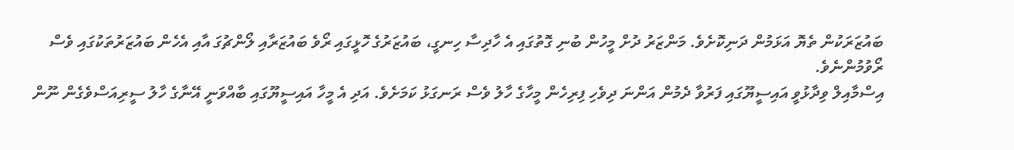ބައުޒަރަކުން ތެޔޮ އަޅަމުން ދަނިކޮށެވެ. މަންޒަރު ދުށް މީހުން ބުނި ގޮތުގައި އެ ހާދިސާ ހިނގީ، ބައުޒަރުގެ ހޮޅީގައި ރޯވެ ބައުޒަރާއި ލޯންޗުގަ އާއި އެހެން ބައުޒަރުތަކުގައި ވެސް ރޯވުމުންނެވެ.
އިސްމާއިލް ވިދާޅުވީ އައިސީޔޫގައި ފަރުވާ ދެމުން އަންނަ ދިވެހި ފިރިހެން މީހާގެ ހާލު ވެސް ރަނގަޅު ކަމަށެވެ. އަދި އެ މީހާ އައިސީޔޫގައި ބާއްވަނީ އޭނާގެ ހާލު ސީރިއަސްވެގެން ނޫން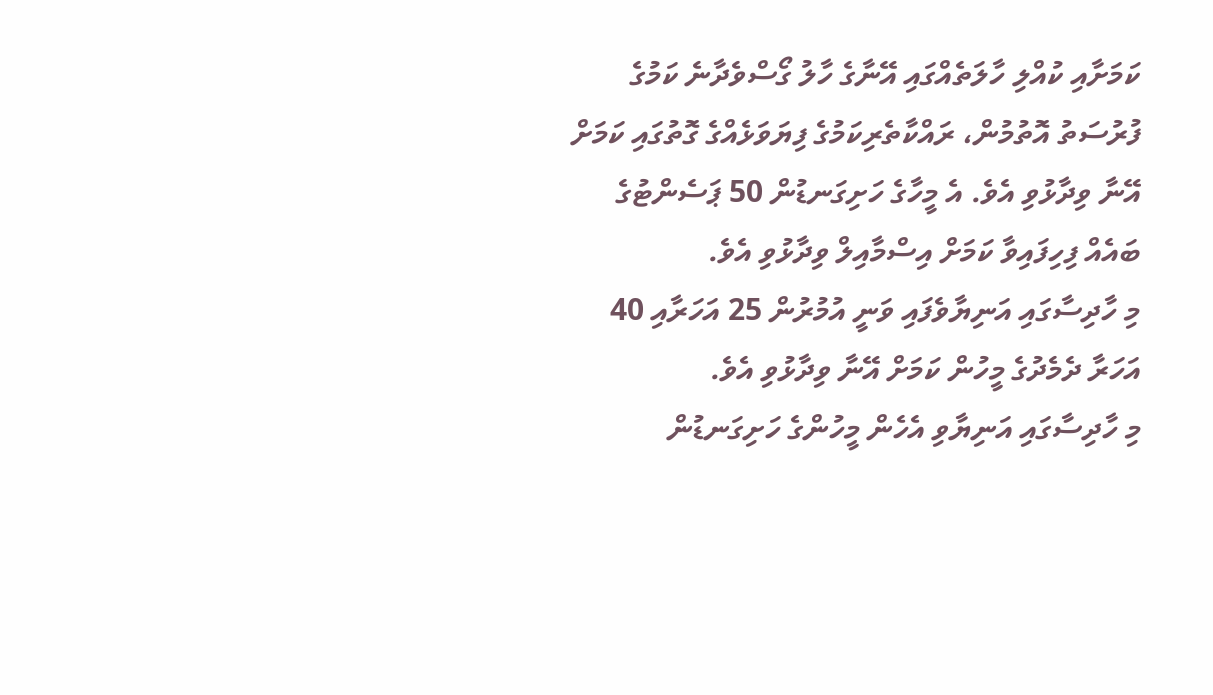ކަމަށާއި ކުއްލި ހާލަތެއްގައި އޭނާގެ ހާލު ގޯސްވެދާނެ ކަމުގެ ފުރުސަތު އޮތުމުން، ރައްކާތެރިކަމުގެ ފިޔަވަޅެއްގެ ގޮތުގައި ކަމަށް އޭނާ ވިދާޅުވި އެވެ. އެ މީހާގެ ހަށިގަނޑުން 50 ޕަސެންޓުގެ ބައެއް ފިހިފައިވާ ކަމަށް އިސްމާއިލް ވިދާޅުވި އެވެ.
މި ހާދިސާގައި އަނިޔާވެފައި ވަނީ އުމުރުން 25 އަހަރާއި 40 އަހަރާ ދެމެދުގެ މީހުން ކަމަށް އޭނާ ވިދާޅުވި އެވެ.
މި ހާދިސާގައި އަނިޔާވި އެހެން މީހުންގެ ހަށިގަނޑުން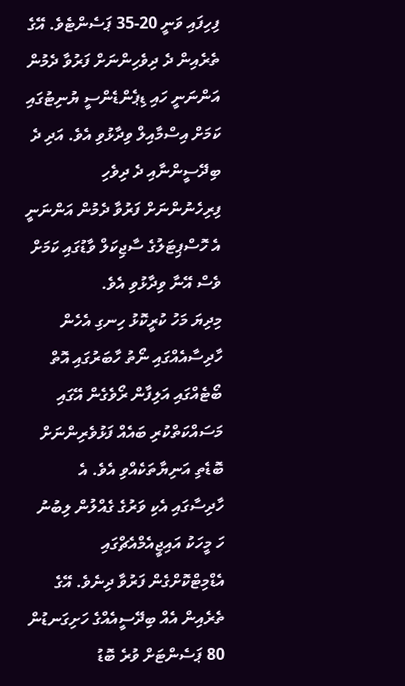ފިހިފައި ވަނީ 20-35 ޕަސެންޓެވެ. އޭގެ ތެރެއިން ދެ ދިވެހިންނަށް ފަރުވާ ދެމުން އަންނަނީ ހައި ޑިޕެންޑެންސީ ޔުނިޓުގައި ކަމަށް އިސްމާއިލް ވިދާޅުވި އެވެ. އަދި ދެ ބިދޭސީންނާއި ދެ ދިވެހި ފިރިހެނުންނަށް ފަރުވާ ދެމުން އަންނަނީ އެ ހޮސްޕިޓަލުގެ ސާޖިކަލް ވާޑުގައި ކަމަށް ވެސް އޭނާ ވިދާޅުވި އެވެ.
މިދިޔަ މަހު ކުރީކޮޅު ހިނގި އެހެން ހާދިސާއެއްގައި ނޯތު ހާބަރުގައި އޮތް ބޯޓެއްގައި އަލިފާން ރޯވެގެން އޭގައި މަސައްކަތްކުރި ބައެއް ފަޅުވެރިންނަށް ބޮޑެތި އަނިޔާތަކެއްވި އެވެ. އެ ހާދިސާގައި އެކި ވަރުގެ ގެއްލުން ލިބުނު ހަ މީހަކު އައިޖީއެމްއެޗްގައި އެޑްމިޓްކޮށްގެން ފަރުވާ ދިނެވެ. އޭގެ ތެރެއިން އެއް ބިދޭސީއެއްގެ ހަށިގަނޑުން 80 ޕަސެންޓަށް ވުރެ ބޮޑު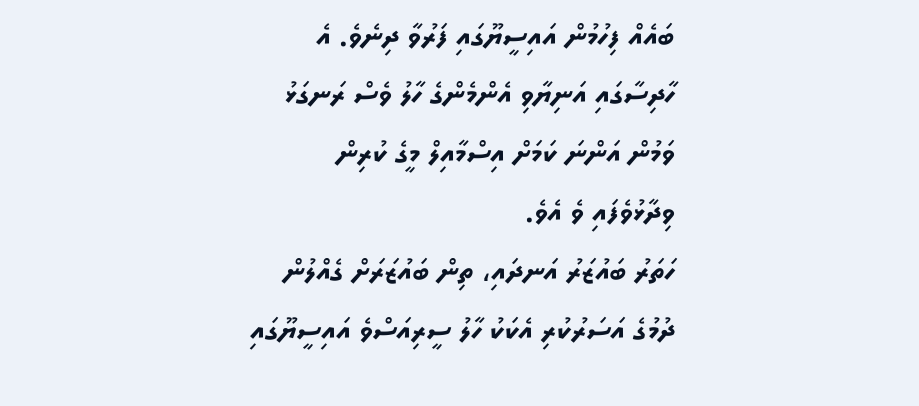ބައެއް ފިހުމުން އައިސީޔޫގައި ފަރުވާ ދިނެވެ. އެ ހާދިސާގައި އަނިޔާވި އެންމެންގެ ހާލު ވެސް ރަނގަޅު ވަމުން އަންނަ ކަމަށް އިސްމާއިލް މީގެ ކުރިން ވިދާޅުވެފައި ވެ އެވެ.
ހަތަރު ބައުޒަރު އަނދައި، ތިން ބައުޒަރަށް ގެއްލުން
ދުމުގެ އަސަރުކުރި އެކަކު ހާލު ސީރިއަސްވެ އައިސީޔޫގައި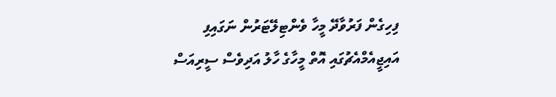ފިހިގެން ފަރުވާދޭ މީހާ ވެންޓިލޭޓަރުން ނަގައިފި
އައިޖީއެމްއެޗުގައި އޮތް މީހާގެ ހާލު އަދިވެސް ސީރިއަސް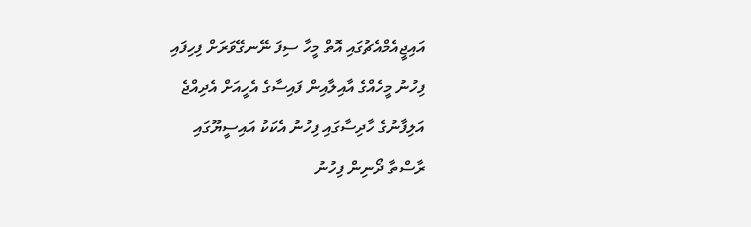އައިޖީއެމްއެޗުގައި އޮތް މީހާ ސިފަ ނޭނގޭވަރަށް ފިހިފައި
ފިހުނު މީހެއްގެ އާއިލާއިން ފައިސާގެ އެހީއަށް އެދިއްޖެ
އަލިފާނުގެ ހާދިސާގައި ފިހުނު އެކަކު އައިސީޔޫގައި
ރާސްތާ ދޯނިން ފިހުނު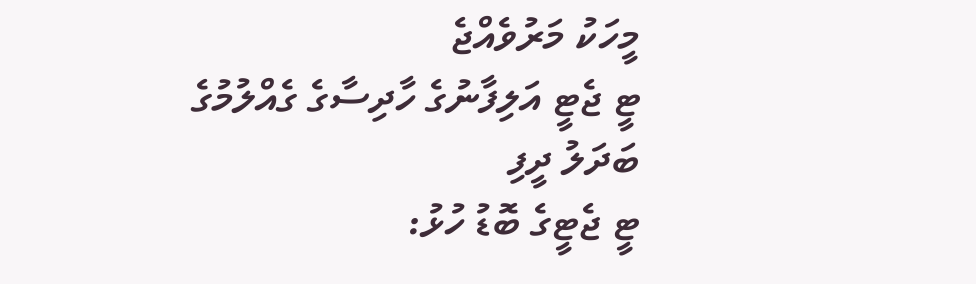މީހަކު މަރުވެއްޖެ
ޓީ ޖެޓީ އަލިފާނުގެ ހާދިސާގެ ގެއްލުމުގެ ބަދަލު ދީފި
ޓީ ޖެޓީގެ ބޮޑު ހުޅު: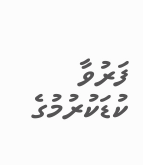ފަރުވާ ކުޑަކުރުމުގެ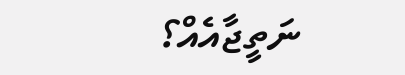ނަތީޖާއެއް؟